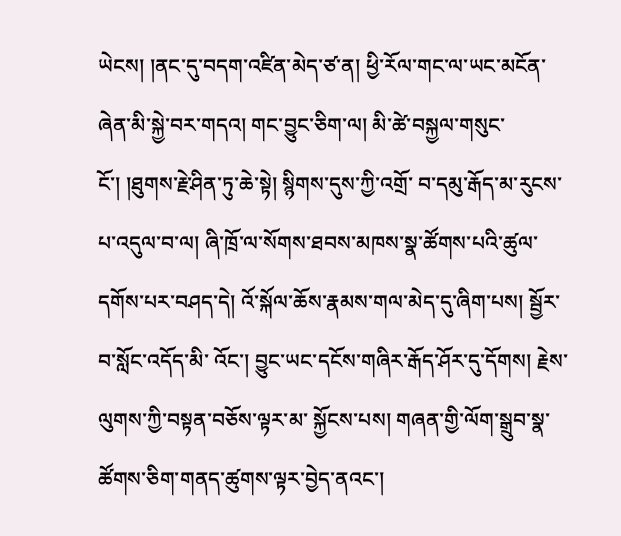ཡེངས། །ནང་དུ་བདག་འཛིན་མེད་ཙ་ན། ཕྱི་རོལ་གང་ལ་ཡང་མངོན་ཞེན་མི་སྐྱེ་བར་གདའ། གང་བྱུང་ཅིག་ལ། མི་ཚེ་བསྐྱལ་གསུང་ངོ་། །ཐུགས་རྗེ་ཤིན་ཏུ་ཆེ་སྟེ། སྙིགས་དུས་ཀྱི་འགྲོ་ བ་དམུ་རྒོད་མ་རུངས་པ་འདུལ་བ་ལ། ཞི་ཁྲོ་ལ་སོགས་ཐབས་མཁས་སྣ་ཚོགས་པའི་ཚུལ་ དགོས་པར་བཤད་དེ། འོ་སྐོལ་ཆོས་རྣམས་གལ་མེད་དུ་ཞིག་པས། སྦྱོར་བ་སློང་འདོད་མི་ འོང་། བྱུང་ཡང་དངོས་གཞིར་རྒོད་ཤོར་དུ་དོགས། རྗེས་ལུགས་ཀྱི་བསྟན་བཅོས་ལྟར་མ་ སྐྱོངས་པས། གཞན་གྱི་ལོག་སྒྲུབ་སྣ་ཚོགས་ཅིག་གནད་ཚུགས་ལྟར་བྱེད་ནའང་།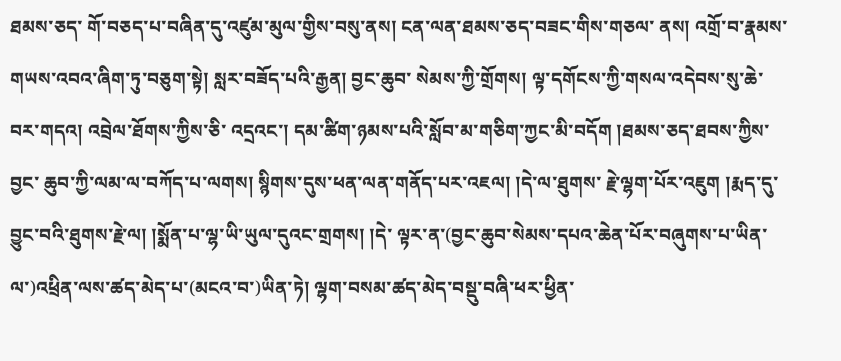ཐམས་ཅད་ གོ་བཅད་པ་བཞིན་དུ་འཛུམ་མུལ་གྱིས་བསུ་ནས། ངན་ལན་ཐམས་ཅད་བཟང་གིས་གཅལ་ ནས། འགྲོ་བ་རྣམས་གཡས་འབའ་ཞིག་ཏུ་བཅུག་སྟེ། སླར་བཟོད་པའི་རྒྱན། བྱང་ཆུབ་ སེམས་ཀྱི་གྲོགས། ལྟ་དགོངས་ཀྱི་གསལ་འདེབས་སུ་ཆེ་བར་གདའ། འབྲེལ་ཐོགས་ཀྱིས་ཅི་ འདྲའང་། དམ་ཚིག་ཉམས་པའི་སློབ་མ་གཅིག་ཀྱང་མི་བདོག །ཐམས་ཅད་ཐབས་ཀྱིས་བྱང་ ཆུབ་ཀྱི་ལམ་ལ་བཀོད་པ་ལགས། སྙིགས་དུས་ཕན་ལན་གནོད་པར་འཇལ། །དེ་ལ་ཐུགས་ རྗེ་ལྷག་པོར་འཇུག །རྨད་དུ་བྱུང་བའི་ཐུགས་རྗེ་ལ། །སྨོན་པ་ལྷ་ཡི་ཡུལ་དུའང་གྲགས། །དེ་ ལྟར་ན་(བྱང་ཆུབ་སེམས་དཔའ་ཆེན་པོར་བཞུགས་པ་ཡིན་ལ་)འཕྲིན་ལས་ཚད་མེད་པ་(མངའ་བ་)ཡིན་ཏེ། ལྷག་བསམ་ཚད་མེད་བསྡུ་བཞི་ཕར་ཕྱིན་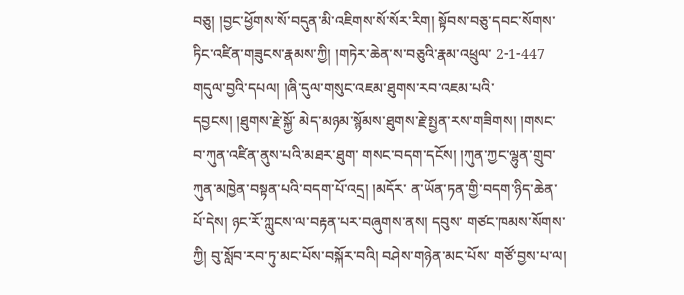བཅུ། །བྱང་ཕྱོགས་སོ་བདུན་མི་འཇིགས་སོ་སོར་རིག། སྟོབས་བཅུ་དབང་སོགས་ཏིང་འཛིན་གཟུངས་རྣམས་ཀྱི། །གཏེར་ཆེན་ས་བཅུའི་རྣམ་འཕྲུལ་ 2-1-447 གདུལ་བྱའི་དཔལ། །ཞི་དུལ་གསུང་འཇམ་ཐུགས་རབ་འཇམ་པའི་དབྱངས། །ཐུགས་རྗེ་སྐྱོ་ མེད་མཉམ་སྙོམས་ཐུགས་རྗེ་སྤྱན་རས་གཟིགས། །གསང་བ་ཀུན་འཛིན་ནུས་པའི་མཐར་ཐུག་ གསང་བདག་དངོས། །ཀུན་ཀྱང་ལྷུན་གྲུབ་ཀུན་མཁྱེན་བསྟན་པའི་བདག་པོ་འདྲ། །མདོར་ ན་ཡོན་ཏན་གྱི་བདག་ཉིད་ཆེན་པོ་དེས། ཉང་རོ་ཀླུངས་ལ་བརྟན་པར་བཞུགས་ནས། དབུས་ གཙང་ཁམས་སོགས་ཀྱི། བུ་སློབ་རབ་ཏུ་མང་པོས་བསྐོར་བའི། བཤེས་གཉེན་མང་པོས་ གཙོ་བྱས་པ་ལ།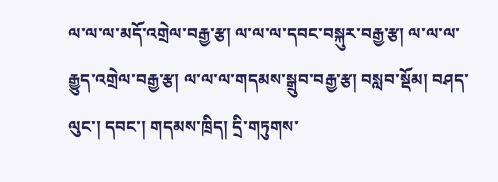ལ་ལ་ལ་མདོ་འགྲེལ་བརྒྱ་རྩ། ལ་ལ་ལ་དབང་བསྐུར་བརྒྱ་རྩ། ལ་ལ་ལ་ རྒྱུད་འགྲེལ་བརྒྱ་རྩ། ལ་ལ་ལ་གདམས་སྒྲུབ་བརྒྱ་རྩ། བསླབ་སྡོམ། བཤད་ལུང་། དབང་། གདམས་ཁྲིད། དྲི་གཏུགས་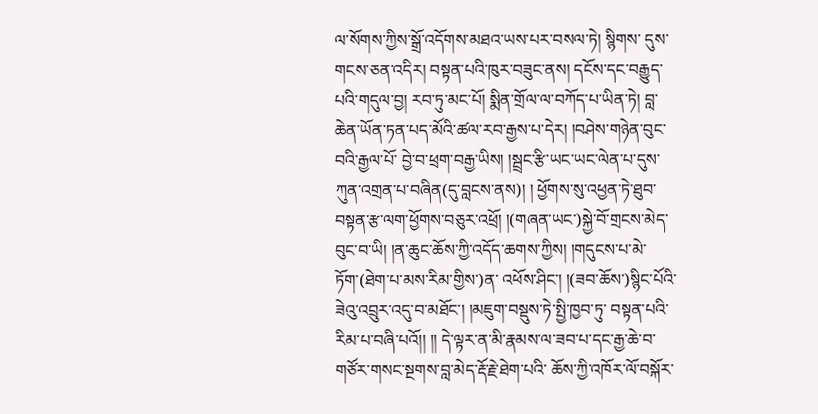ལ་སོགས་ཀྱིས་སྒྲོ་འདོགས་མཐའ་ཡས་པར་བསལ་ཏེ། སྙིགས་ དུས་གངས་ཅན་འདིར། བསྟན་པའི་ཁུར་བཟུང་ནས། དངོས་དང་བརྒྱུད་པའི་གདུལ་བྱ། རབ་ཏུ་མང་པོ། སྨིན་གྲོལ་ལ་བཀོད་པ་ཡིན་ཏེ། བླ་ཆེན་ཡོན་ཏན་པད་མོའི་ཚལ་རབ་རྒྱས་པ་དེར། །བཤེས་གཉེན་བུང་བའི་རྒྱལ་པོ་ བྱེ་བ་ཕྲག་བརྒྱ་ཡིས། །སྦྲང་རྩི་ཡང་ཡང་ལེན་པ་དུས་ཀུན་འགྲན་པ་བཞིན(དུ་བླངས་ནས)། ། ཕྱོགས་སུ་འཕྱན་ཏེ་ཐུབ་བསྟན་རྩ་ལག་ཕྱོགས་བཅུར་འཕྲོ། །(གཞན་ཡང་)སྐྱེ་བོ་གྲངས་མེད་ བུང་བ་ཡི། །ན་ཆུང་ཆོས་ཀྱི་འདོད་ཆགས་ཀྱིས། །གདུངས་པ་མེ་ཏོག་(ཐེག་པ་མས་རིམ་གྱིས་)ན་ འཕོས་ཤིང་། །(ཟབ་ཆོས་)སྙིང་པོའི་ཟེའུ་འབྲུར་འདུ་བ་མཐོང་། །མཇུག་བསྡུས་ཏེ་སྤྱི་ཁྱབ་ཏུ་ བསྟན་པའི་རིམ་པ་བཞི་པའོ།། །། དེ་ལྟར་ན་མི་རྣམས་ལ་ཟབ་པ་དང་རྒྱ་ཆེ་བ་གཙོར་གསང་སྔགས་བླ་མེད་རྡོ་རྗེ་ཐེག་པའི་ ཆོས་ཀྱི་འཁོར་ལོ་བསྐོར་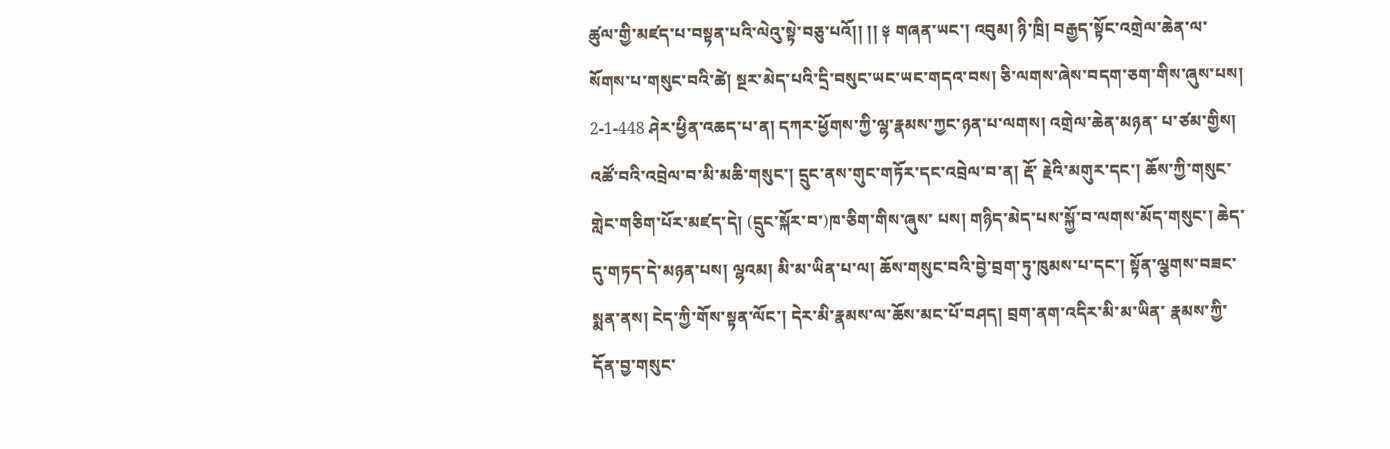ཚུལ་གྱི་མཛད་པ་བསྟན་པའི་ལེའུ་སྟེ་བཅུ་པའོ།། །། ༈ གཞན་ཡང་། འབུམ། ཉི་ཁྲི། བརྒྱད་སྟོང་འགྲེལ་ཆེན་ལ་སོགས་པ་གསུང་བའི་ཚེ། སྔར་མེད་པའི་དྲི་བསུང་ཡང་ཡང་གདའ་བས། ཅི་ལགས་ཞེས་བདག་ཅག་གིས་ཞུས་པས། 2-1-448 ཤེར་ཕྱིན་འཆད་པ་ན། དཀར་ཕྱོགས་ཀྱི་ལྷ་རྣམས་ཀྱང་ཉན་པ་ལགས། འགྲེལ་ཆེན་མཉན་ པ་ཙམ་གྱིས། འཚོ་བའི་འབྲེལ་བ་མི་མཆི་གསུང་། དྲུང་ནས་གུང་གཏོར་དང་འབྲེལ་བ་ན། རྡོ་ རྗེའི་མགུར་དང་། ཆོས་ཀྱི་གསུང་གླེང་གཅིག་པོར་མཛད་དེ། (དྲུང་སྐོར་བ་)ཁ་ཅིག་གིས་ཞུས་ པས། གཉིད་མེད་པས་སྐྱོ་བ་ལགས་མོད་གསུང་། ཆེད་དུ་གཏད་དེ་མཉན་པས། ལྷའམ། མི་མ་ཡིན་པ་ལ། ཆོས་གསུང་བའི་བྱེ་བྲག་ཏུ་ཁུམས་པ་དང་། སྟོན་ལྕགས་བཟང་སྨན་ནས། ངེད་ཀྱི་གོས་སྟན་ལོང་། དེར་མི་རྣམས་ལ་ཆོས་མང་པོ་བཤད། བྲག་ནག་འདིར་མི་མ་ཡིན་ རྣམས་ཀྱི་དོན་བྱ་གསུང་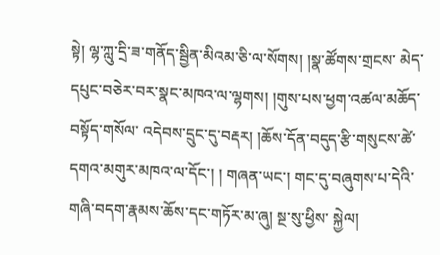སྟེ། ལྷ་ཀླུ་དྲི་ཟ་གནོད་སྦྱིན་མིའམ་ཅི་ལ་སོགས། །སྣ་ཚོགས་གྲངས་ མེད་དཔུང་བཅེར་བར་སྣང་མཁའ་ལ་ལྷགས། །གུས་པས་ཕྱག་འཚལ་མཆོད་བསྟོད་གསོལ་ འདེབས་དྲུང་དུ་བརྡར། །ཆོས་དོན་བདུད་རྩི་གསུངས་ཚེ་དགའ་མགུར་མཁའ་ལ་དོང་། ། གཞན་ཡང་། གང་དུ་བཞུགས་པ་དེའི་གཞི་བདག་རྣམས་ཆོས་དང་གཏོར་མ་ཞུ། སྔ་སུ་ཕྱིས་ སྐྱེལ།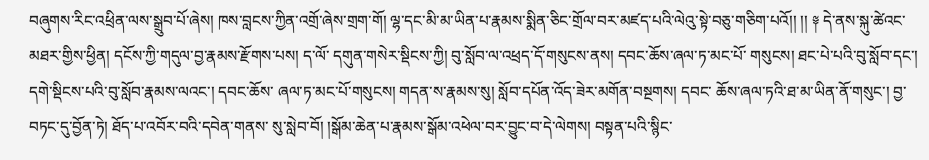བཞུགས་རིང་འཕྲིན་ལས་སྒྲུབ་པོ་ཞེས། ཁས་བླངས་ཀྱིན་འགྲོ་ཞེས་གྲག་གོ། ལྷ་དང་མི་མ་ཡིན་པ་རྣམས་སྨིན་ཅིང་གྲོལ་བར་མཛད་པའི་ལེའུ་སྟེ་བཅུ་གཅིག་པའོ།། །། ༈ དེ་ནས་སྐུ་ཚེའང་མཐར་གྱིས་ཕྱིན། དངོས་ཀྱི་གདུལ་བྱ་རྣམས་རྫོགས་པས། ད་ལོ་ དགུན་གསེར་སྡིངས་ཀྱི། བུ་སློབ་ལ་འཕྲད་དོ་གསུངས་ནས། དབང་ཆོས་ཞལ་ཏ་མང་པོ་ གསུངས། ཐང་པེ་པའི་བུ་སློབ་དང་། དགེ་སྡིངས་པའི་བུ་སློབ་རྣམས་ལའང་། དབང་ཆོས་ ཞལ་ཏ་མང་པོ་གསུངས། གདན་ས་རྣམས་སུ། སློབ་དཔོན་འོད་ཟེར་མགོན་བསྔགས། དབང་ ཆོས་ཞལ་ཏའི་ཐ་མ་ཡིན་ནོ་གསུང་། བྱ་བཏང་དུ་བྱོན་ཏེ། ཐོད་པ་འབོར་བའི་དབེན་གནས་ སུ་སླེབ་བོ། །སྒོམ་ཆེན་པ་རྣམས་སྒོམ་འཕེལ་བར་བྱུང་བ་དེ་ལེགས། བསྟན་པའི་སྙིང་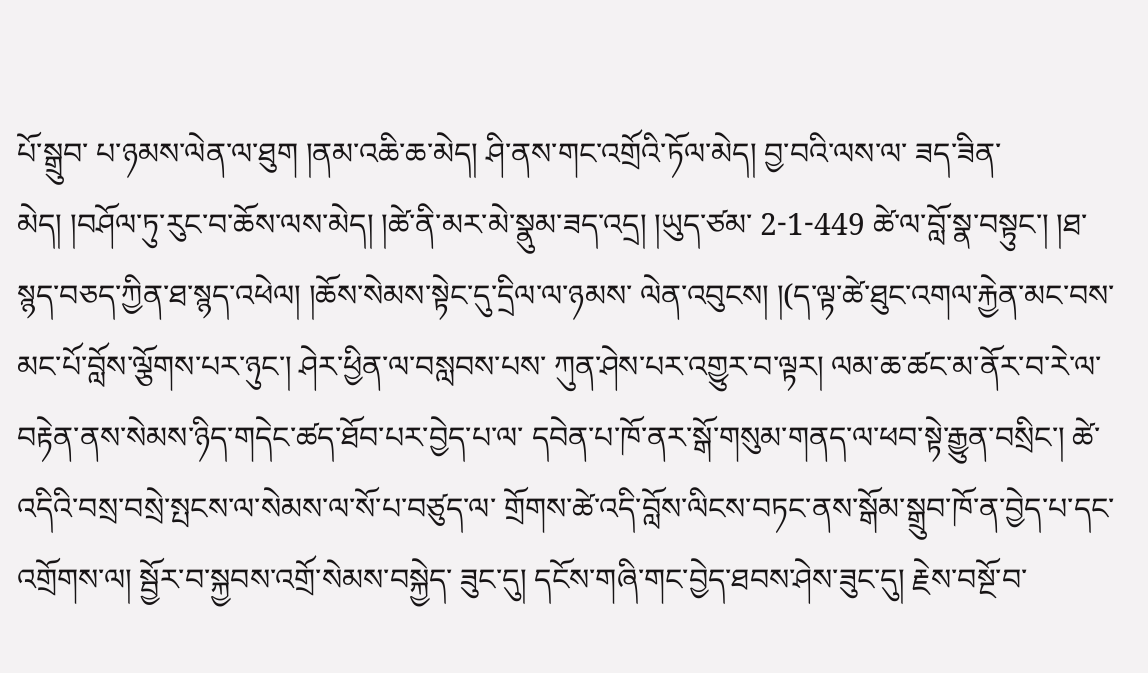པོ་སྒྲུབ་ པ་ཉམས་ལེན་ལ་ཐུག །ནམ་འཆི་ཆ་མེད། ཤི་ནས་གང་འགྲོའི་ཏོལ་མེད། བྱ་བའི་ལས་ལ་ ཟད་ཟིན་མེད། །བཤོལ་ཏུ་རུང་བ་ཆོས་ལས་མེད། །ཚེ་ནི་མར་མེ་སྣུམ་ཟད་འདྲ། །ཡུད་ཙམ་ 2-1-449 ཚེ་ལ་བློ་སྣ་བསྟུང་། །ཐ་སྙད་བཅད་ཀྱིན་ཐ་སྙད་འཕེལ། །ཆོས་སེམས་སྟེང་དུ་དྲིལ་ལ་ཉམས་ ལེན་འབུངས། །(ད་ལྟ་ཚེ་ཐུང་འགལ་རྐྱེན་མང་བས་མང་པོ་བློས་ལྕོགས་པར་ཉུང་། ཤེར་ཕྱིན་ལ་བསླབས་པས་ ཀུན་ཤེས་པར་འགྱུར་བ་ལྟར། ལམ་ཆ་ཚང་མ་ནོར་བ་རེ་ལ་བརྟེན་ནས་སེམས་ཉིད་གདེང་ཚད་ཐོབ་པར་བྱེད་པ་ལ་ དབེན་པ་ཁོ་ནར་སྒོ་གསུམ་གནད་ལ་ཕབ་སྟེ་རྒྱུན་བསྲིང་། ཚེ་འདིའི་བསྲ་བསྲེ་སྤངས་ལ་སེམས་ལ་སོ་པ་བཙུད་ལ་ གྲོགས་ཚེ་འདི་བློས་ལིངས་བཏང་ནས་སྒོམ་སྒྲུབ་ཁོ་ན་བྱེད་པ་དང་འགྲོགས་ལ། སྦྱོར་བ་སྐྱབས་འགྲོ་སེམས་བསྐྱེད་ ཟུང་དུ། དངོས་གཞི་གང་བྱེད་ཐབས་ཤེས་ཟུང་དུ། རྗེས་བསྔོ་བ་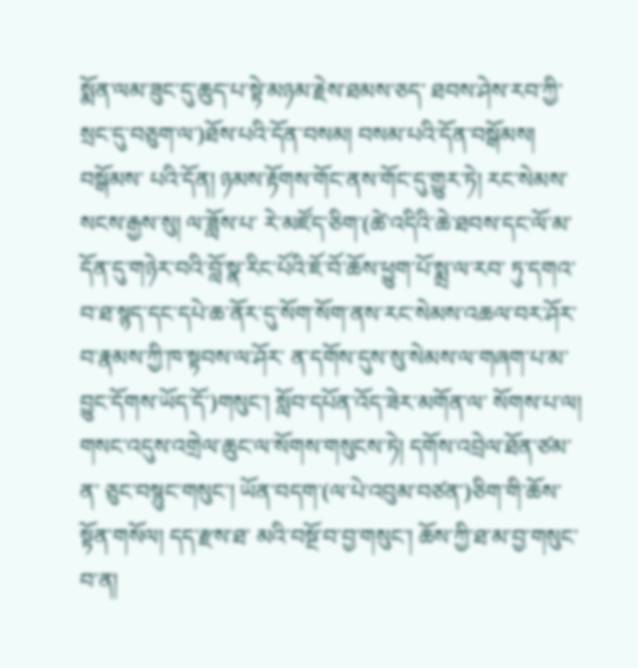སྨོན་ལམ་ཟུང་དུ་ཆུད་པ་སྟེ་མཉམ་རྗེས་ཐམས་ཅད་ ཐབས་ཤེས་རབ་ཀྱི་སྲང་དུ་བཅུག་ལ་)ཐོས་པའི་དོན་བསམ། བསམ་པའི་དོན་བསྒོམས། བསྒོམས་ པའི་དོན། ཉམས་རྟོགས་གོང་ནས་གོང་དུ་གྱུར་ཏེ། རང་སེམས་སངས་རྒྱས་སུ། ལ་ཟློས་པ་ རེ་མཛོད་ཅིག་(ཚེ་འདིའི་ཆེ་ཐབས་དང་ལོ་མ་དོན་དུ་གཉེར་བའི་བློ་སྣ་རིང་པོའི་ཇོ་བོ་ཆོས་ཕྱུག་པོ་སྨྲ་ལ་རབ་ ཏུ་དགའ་བ་ཐ་སྙད་དང་དཔེ་ཆ་ནོར་དུ་སོག་སོག་ནས་རང་སེམས་འཆལ་བར་ཤོར་བ་རྣམས་ཀྱི་ཁ་སྟབས་ལ་ཤོར་ ན་དགོས་དུས་སུ་སེམས་ལ་གཞག་པ་མ་བྱུང་དོགས་ཡོད་དོ་)གསུང་། སློབ་དཔོན་འོད་ཟེར་མགོན་ལ་ སོགས་པ་ལ། གསང་འདུས་འགྲེལ་ཆུང་ལ་སོགས་གསུངས་ཏེ། དགོས་འབྲེལ་ཐོན་ཙམ་ན་ ཅུང་བསྙུང་གསུང་། ཡོན་བདག་(ལ་པེ་འབུམ་བཙན་)ཅིག་གི་ཆོས་སྟོན་གསོལ། དད་རྫས་ཐ་ མའི་བསྔོ་བ་བྱ་གསུང་། ཆོས་ཀྱི་ཐ་མ་བྱ་གསུང་བ་ན།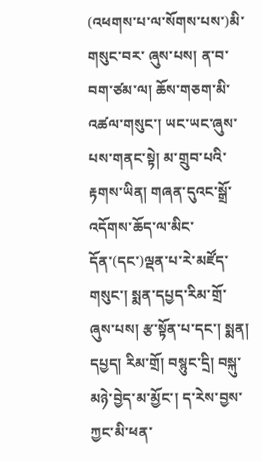(འཕགས་པ་ལ་སོགས་པས་)མི་གསུང་བར་ ཞུས་པས། ན་བ་བག་ཙམ་ལ། ཆོས་གཅག་མི་འཚལ་གསུང་། ཡང་ཡང་ཞུས་པས་གནང་སྟེ། མ་གྲུབ་པའི་རྟགས་ཡིན། གཞན་དུའང་སྒྲོ་འདོགས་ཆོད་ལ་མིང་དོན་(དང་)ལྡན་པ་རེ་མཛོད་ གསུང་། སྨན་དཔྱད་རིམ་གྲོ་ཞུས་པས། རྩ་སྟོན་པ་དང་། སྨན། དཔྱད། རིམ་གྲོ། བསྙུང་དྲི། བསྐུ་ མཉེ་བྱེད་མ་མྱོང་། ད་རེས་བྱས་ཀྱང་མི་ཕན་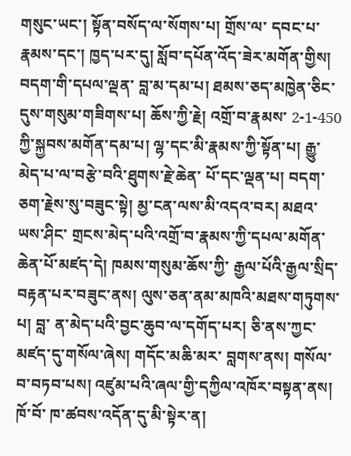གསུང་ཡང་། སྟོན་བསོད་ལ་སོགས་པ། གྲོས་ལ་ དབང་པ་རྣམས་དང་། ཁྱད་པར་དུ། སློབ་དཔོན་འོད་ཟེར་མགོན་གྱིས། བདག་གི་དཔལ་ལྡན་ བླ་མ་དམ་པ། ཐམས་ཅད་མཁྱེན་ཅིང་དུས་གསུམ་གཟིགས་པ། ཆོས་ཀྱི་རྗེ། འགྲོ་བ་རྣམས་ 2-1-450 ཀྱི་སྐྱབས་མགོན་དམ་པ། ལྷ་དང་མི་རྣམས་ཀྱི་སྟོན་པ། རྒྱུ་མེད་པ་ལ་བརྩེ་བའི་ཐུགས་རྗེ་ཆེན་ པོ་དང་ལྡན་པ། བདག་ཅག་རྗེས་སུ་བཟུང་སྟེ། མྱ་ངན་ལས་མི་འདའ་བར། མཐའ་ཡས་ཤིང་ གྲངས་མེད་པའི་འགྲོ་བ་རྣམས་ཀྱི་དཔལ་མགོན་ཆེན་པོ་མཛད་དེ། ཁམས་གསུམ་ཆོས་ཀྱི་ རྒྱལ་པོའི་རྒྱལ་སྲིད་བརྟན་པར་བཟུང་ནས། ལུས་ཅན་ནམ་མཁའི་མཐས་གཏུགས་པ། བླ་ ན་མེད་པའི་བྱང་ཆུབ་ལ་དགོད་པར། ཅི་ནས་ཀྱང་མཛད་དུ་གསོལ་ཞེས། གདོང་མཆི་མར་ བླགས་ནས། གསོལ་བ་བཏབ་པས། འཛུམ་པའི་ཞལ་གྱི་དཀྱིལ་འཁོར་བསྟན་ནས། ཁོ་བོ་ ཁ་ཚབས་འདོན་དུ་མི་སྟེར་ན།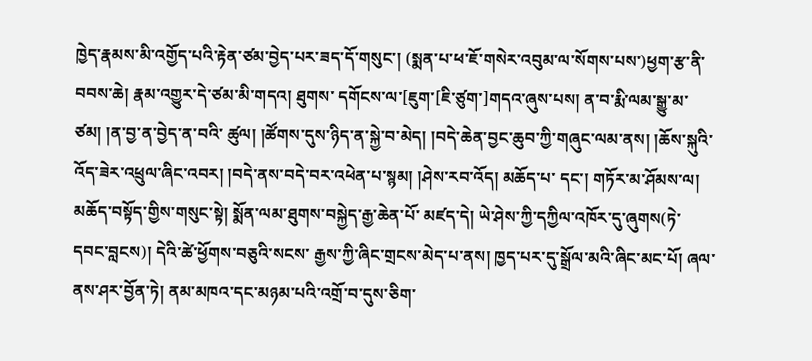ཁྱེད་རྣམས་མི་འགྱོད་པའི་རྟེན་ཙམ་བྱེད་པར་ཟད་དོ་གསུང་། (སྨན་པ་ཕ་ཇོ་གསེར་འབུམ་ལ་སོགས་པས་)ཕྱག་རྩ་ནི་བབས་ཆེ། རྣམ་འགྱུར་དེ་ཙམ་མི་གདའ། ཐུགས་ དགོངས་ལ་[ཇུག་[ཇི་ཙུག་]གདའ་ཞུས་པས། ན་བ་རྨི་ལམ་སྒྱུ་མ་ཙམ། །ན་བྱ་ན་བྱེད་ན་བའི་ ཚུལ། །ཚོགས་དུས་ཉིད་ན་སྐྱེ་བ་མེད། །བདེ་ཆེན་བྱང་ཆུབ་ཀྱི་གཞུང་ལམ་ནས། །ཆོས་སྐུའི་ འོད་ཟེར་འཕྲུལ་ཞིང་འབར། །བདེ་ནས་བདེ་བར་འཕེན་པ་སྙམ། །ཤེས་རབ་འོད། མཆོད་པ་ དང་། གཏོར་མ་ཤོམས་ལ། མཆོད་བསྟོད་གྱིས་གསུང་སྟེ། སྨོན་ལམ་ཐུགས་བསྐྱེད་རྒྱ་ཆེན་པོ་ མཛད་དེ། ཡེ་ཤེས་ཀྱི་དཀྱིལ་འཁོར་དུ་ཞུགས(ཏེ་དབང་བླངས)། དེའི་ཚེ་ཕྱོགས་བཅུའི་སངས་ རྒྱས་ཀྱི་ཞིང་གྲངས་མེད་པ་ནས། ཁྱད་པར་དུ་སྒྲོལ་མའི་ཞིང་མང་པོ། ཞལ་ནས་ཤར་བྱོན་ཏེ། ནམ་མཁའ་དང་མཉམ་པའི་འགྲོ་བ་དུས་ཅིག་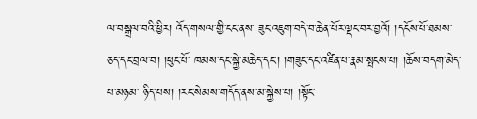ལ་བསྒྲལ་བའི་ཕྱིར། འོད་གསལ་གྱི་ངང་ནས་ ཟུང་འཇུག་བདེ་བ་ཆེན་པོར་ལྡང་བར་བྱའོ། །དངོས་པོ་ཐམས་ཅད་དང་བྲལ་བ། །ཕུང་པོ་ ཁམས་དང་སྐྱེ་མཆེད་དང་། །གཟུང་དང་འཛིན་པ་རྣམ་སྤངས་པ། །ཆོས་བདག་མེད་པ་མཉམ་ ཉིད་པས། །རང་སེམས་གདོད་ནས་མ་སྐྱེས་པ། །སྟོང་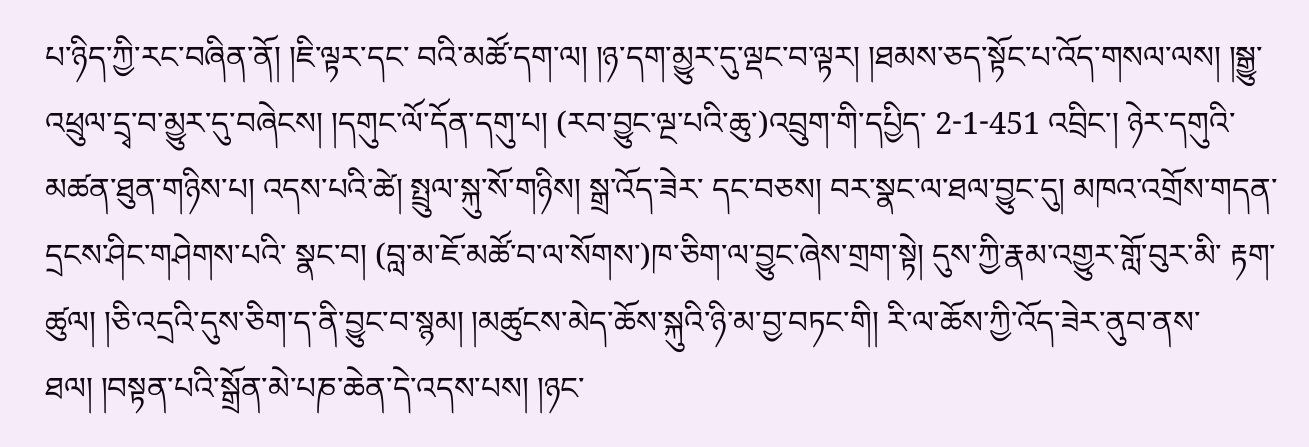པ་ཉིད་ཀྱི་རང་བཞིན་ནོ། །ཇི་ལྟར་དང་ བའི་མཚོ་དག་ལ། །ཉ་དག་མྱུར་དུ་ལྡང་བ་ལྟར། །ཐམས་ཅད་སྟོང་པ་འོད་གསལ་ལས། །སྒྱུ་ འཕྲུལ་དྲྭ་བ་མྱུར་དུ་བཞེངས། །དགུང་ལོ་དོན་དགུ་པ། (རབ་བྱུང་ལྔ་པའི་ཆུ་)འབྲུག་གི་དཔྱིད་ 2-1-451 འབྲིང་། ཉེར་དགུའི་མཚན་ཐུན་གཉིས་པ། འདས་པའི་ཚེ། སྤྲུལ་སྐུ་སོ་གཉིས། སྒྲ་འོད་ཟེར་ དང་བཅས། བར་སྣང་ལ་ཐལ་བྱུང་དུ། མཁའ་འགྲོས་གདན་དྲངས་ཤིང་གཤེགས་པའི་ སྣང་བ། (བླ་མ་ཇོ་མཚོ་བ་ལ་སོགས་)ཁ་ཅིག་ལ་བྱུང་ཞེས་གྲག་སྟེ། དུས་ཀྱི་རྣམ་འགྱུར་གློ་བུར་མི་ རྟག་ཚུལ། །ཅི་འདྲའི་དུས་ཅིག་ད་ནི་བྱུང་བ་སྙམ། །མཚུངས་མེད་ཆོས་སྐུའི་ཉི་མ་བྱ་བཏང་གི། རི་ལ་ཆོས་ཀྱི་འོད་ཟེར་ནུབ་ནས་ཐལ། །བསྟན་པའི་སྒྲོན་མེ་པཎ་ཆེན་དེ་འདས་པས། །ཉང་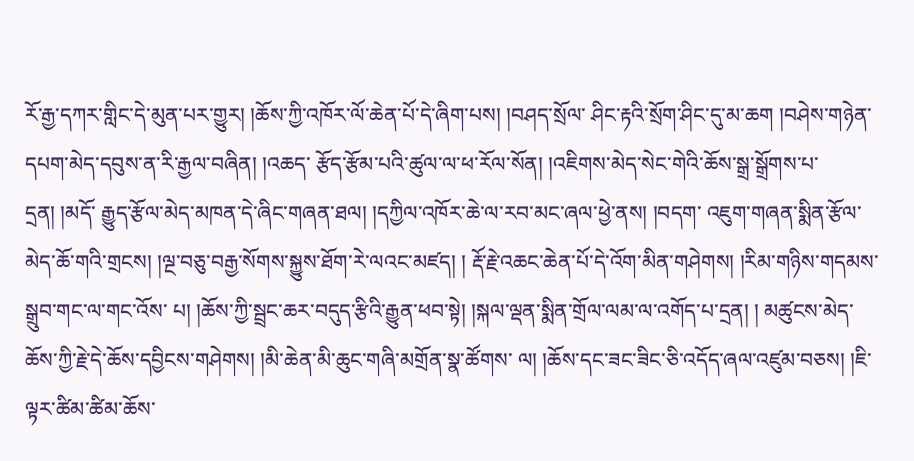རོ་རྒྱ་དཀར་གླིང་དེ་མུན་པར་གྱུར། །ཆོས་ཀྱི་འཁོར་ལོ་ཆེན་པོ་དེ་ཞིག་པས། །བཤད་སྲོལ་ ཤིང་རྟའི་སྲོག་ཤིང་དུ་མ་ཆག །བཤེས་གཉེན་དཔག་མེད་དབུས་ན་རི་རྒྱལ་བཞིན། །འཆད་ རྩོད་རྩོམ་པའི་ཚུལ་ལ་ཕ་རོལ་སོན། །འཇིགས་མེད་སེང་གེའི་ཆོས་སྒྲ་སྒྲོགས་པ་དྲན། །མདོ་ རྒྱུད་རྩོལ་མེད་མཁན་དེ་ཞིང་གཞན་ཐལ། །དཀྱིལ་འཁོར་ཆེ་ལ་རབ་མང་ཞལ་ཕྱེ་ནས། །བདག་ འཇུག་གཞན་སྨིན་རྩོལ་མེད་ཆོ་གའི་གྲངས། །ལྔ་བཅུ་བརྒྱ་སོགས་སྐྱུས་ཐོག་རེ་ལའང་མཛད། ། རྡོ་རྗེ་འཆང་ཆེན་པོ་དེ་འོག་མིན་གཤེགས། །རིམ་གཉིས་གདམས་སྒྲུབ་གང་ལ་གང་འོས་ པ། །ཆོས་ཀྱི་སྦྲང་ཆར་བདུད་རྩིའི་རྒྱུན་ཕབ་སྟེ། །སྐལ་ལྡན་སྨིན་གྲོལ་ལམ་ལ་འགོད་པ་དྲན། ། མཚུངས་མེད་ཆོས་ཀྱི་རྗེ་དེ་ཆོས་དབྱིངས་གཤེགས། །མི་ཆེན་མི་ཆུང་གཞི་མགྲོན་སྣ་ཚོགས་ ལ། །ཆོས་དང་ཟང་ཟིང་ཅི་འདོད་ཞལ་འཛུམ་བཅས། །ཇི་ལྟར་ཚིམ་ཚིམ་ཆོས་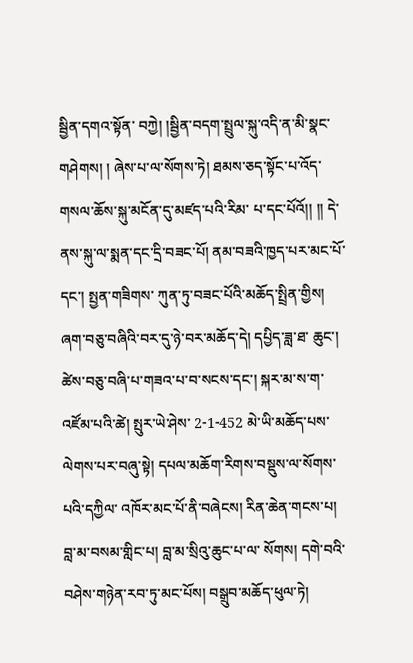སྦྱིན་དགའ་སྟོན་ བཀྱེ། །སྦྱིན་བདག་སྤྲུལ་སྐུ་འདི་ན་མི་སྣང་གཤེགས། ། ཞེས་པ་ལ་སོགས་ཏེ། ཐམས་ཅད་སྟོང་པ་འོད་གསལ་ཆོས་སྐུ་མངོན་དུ་མཛད་པའི་རིམ་ པ་དང་པོའོ།། །། དེ་ནས་སྐུ་ལ་སྨན་དང་དྲི་བཟང་པོ། ནམ་བཟའི་ཁྱད་པར་མང་པོ་དང་། སྤྱན་གཟིགས་ ཀུན་ཏུ་བཟང་པོའི་མཆོད་སྤྲིན་གྱིས། ཞག་བཅུ་བཞིའི་བར་དུ་ཉེ་བར་མཆོད་དེ། དཔྱིད་ཟླ་ཐ་ ཆུང་། ཚེས་བཅུ་བཞི་པ་གཟའ་པ་བ་སངས་དང་། སྐར་མ་ས་ག་འཛོམ་པའི་ཚེ། སྤུར་ཡེ་ཤེས་ 2-1-452 མེ་ཡི་མཆོད་པས་ལེགས་པར་བཞུ་སྟེ། དཔལ་མཆོག་རིགས་བསྡུས་ལ་སོགས་པའི་དཀྱིལ་ འཁོར་མང་པོ་ནི་བཞེངས། རིན་ཆེན་གངས་པ། བླ་མ་བསམ་གླིང་པ། བླ་མ་སྲིའུ་ཆུང་པ་ལ་ སོགས། དགེ་བའི་བཤེས་གཉེན་རབ་ཏུ་མང་པོས། བསྒྲུབ་མཆོད་ཕུལ་ཏེ།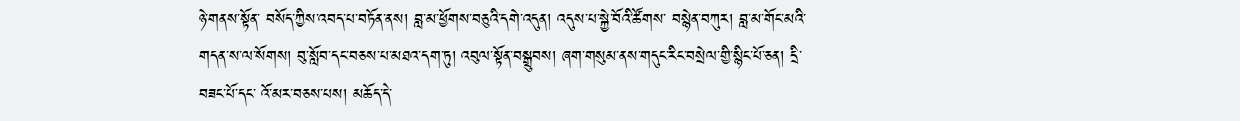ཉེ་གནས་སྟོན་ བསོད་ཀྱིས་འབད་པ་བཏོན་ནས། བླ་མ་ཕྱོགས་བཅུའི་དགེ་འདུན། འདུས་པ་སྐྱེ་བོའི་ཚོགས་ བསྙེན་བཀུར། བླ་མ་གོང་མའི་གདན་ས་ལ་སོགས། བུ་སློབ་དང་བཅས་པ་མཐའ་དག་ཏུ། འབུལ་སྟོན་བསྒྲུབས། ཞག་གསུམ་ནས་གདུང་རིང་བསྲེལ་གྱི་སྙིང་པོ་ཅན། དྲི་བཟང་པོ་དང་ འོ་མར་བཅས་པས། མཆོད་དེ་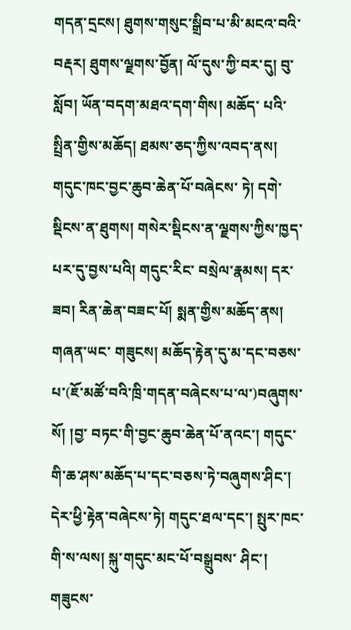གདན་དྲངས། ཐུགས་གསུང་སྒྲིབ་པ་མི་མངའ་བའི་བརྡར། ཐུགས་ལྗགས་བྱོན། ལོ་དུས་ཀྱི་བར་དུ། བུ་སློབ། ཡོན་བདག་མཐའ་དག་གིས། མཆོད་ པའི་སྤྲིན་གྱིས་མཆོད། ཐམས་ཅད་ཀྱིས་འབད་ནས། གདུང་ཁང་བྱང་ཆུབ་ཆེན་པོ་བཞེངས་ ཏེ། དགེ་སྡིངས་ན་ཐུགས། གསེར་སྡིངས་ན་ལྗགས་ཀྱིས་ཁྱད་པར་དུ་བྱས་པའི། གདུང་རིང་ བསྲེལ་རྣམས། དར་ཟབ། རིན་ཆེན་བཟང་པོ། སྨན་གྱིས་མཆོད་ནས། གཞན་ཡང་ གཟུངས། མཆོད་རྟེན་དུ་མ་དང་བཅས་པ་(ཇོ་མཚོ་བའི་ཁྲི་གདན་བཞེངས་པ་ལ་)བཞུགས་སོ། །བྱ་ བཏང་གི་བྱང་ཆུབ་ཆེན་པོ་ནའང་། གདུང་གི་ཆ་ཤས་མཆོད་པ་དང་བཅས་ཏེ་བཞུགས་ཤིང་། དེར་ཕྱི་རྟེན་བཞེངས་ཏེ། གདུང་ཐལ་དང་། སྤུར་ཁང་གི་ས་ལས། སྐུ་གདུང་མང་པོ་བསྒྲུབས་ ཤིང་། གཟུངས་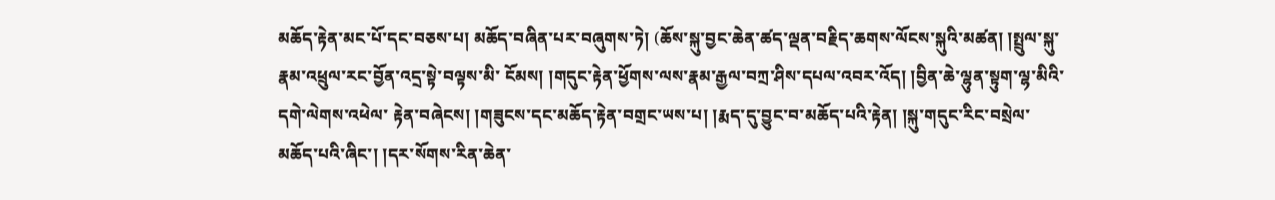མཆོད་རྟེན་མང་པོ་དང་བཅས་པ། མཆོད་བཞིན་པར་བཞུགས་ཏེ། (ཆོས་སྐུ་བྱང་ཆེན་ཚད་ལྡན་བརྗིད་ཆགས་ལོངས་སྐུའི་མཚན། །སྤྲུལ་སྐུ་རྣམ་འཕྲུལ་རང་བྱོན་འདྲ་སྟེ་བལྟས་མི་ ངོམས། །གདུང་རྟེན་ཕྱོགས་ལས་རྣམ་རྒྱལ་བཀྲ་ཤིས་དཔལ་འབར་འོད། །བྱིན་ཆེ་ལྷུན་སྟུག་ལྷ་མིའི་དགེ་ལེགས་འཕེལ་ རྟེན་བཞེངས། །གཟུངས་དང་མཆོད་རྟེན་བགྲང་ཡས་པ། །རྨད་དུ་བྱུང་བ་མཆོད་པའི་རྟེན། །སྐུ་གདུང་རིང་བསྲེལ་ མཆོད་པའི་ཞིང་། །དར་སོགས་རིན་ཆེན་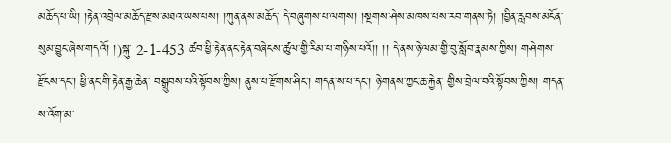མཆོད་པ་ཡི། །རྟེན་འབྲེལ་མཆོད་རྫས་མཐའ་ཡས་པས། །ཀུན་ནས་མཆོད་ དེ་བཞུགས་པ་ལགས། །སྔགས་ཤེས་མཁས་པས་རབ་གནས་ཏེ། །བྱིན་རླབས་མངོན་སུམ་བྱུང་ཞེས་གདའོ། །)སྐུ་ 2-1-453 ཚབ་ཕྱི་རྟེན་ནང་རྟེན་བཞེངས་ཚུལ་གྱི་རིམ་པ་གཉིས་པའོ།། །། དེ་ནས་ཉེ་ལམ་གྱི་བུ་སློབ་རྣམས་ཀྱིས། གཤེགས་རྫོངས་དང་། ཕྱི་ནང་གི་རྟེན་རྒྱ་ཆེན་ བསྒྲུབས་པའི་སྟོབས་ཀྱིས། ནུས་པ་རྫོགས་ཤིང་། གདན་ས་པ་དང་། ཉེ་གནས་ཀྱང་ཆ་རྐྱེན་ གྱིས་བྲེལ་བའི་སྟོབས་ཀྱིས། གདན་ས་འོག་མ་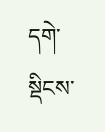དགེ་སྡིངས་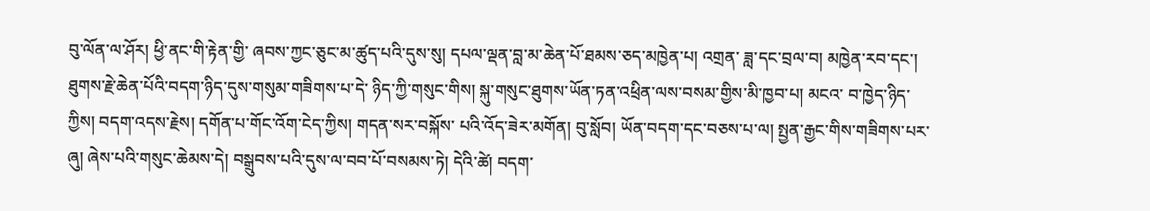བུ་ལོན་ལ་ཤོར། ཕྱི་ནང་གི་རྟེན་གྱི་ ཞབས་ཀྱང་ཅུང་མ་ཚུད་པའི་དུས་སུ། དཔལ་ལྡན་བླ་མ་ཆེན་པོ་ཐམས་ཅད་མཁྱེན་པ། འགྲན་ ཟླ་དང་བྲལ་བ། མཁྱེན་རབ་དང་། ཐུགས་རྗེ་ཆེན་པོའི་བདག་ཉིད་དུས་གསུམ་གཟིགས་པ་དེ་ ཉིད་ཀྱི་གསུང་གིས། སྐུ་གསུང་ཐུགས་ཡོན་ཏན་འཕྲིན་ལས་བསམ་གྱིས་མི་ཁྱབ་པ། མངའ་ བ་ཁྱེད་ཉིད་ཀྱིས། བདག་འདས་རྗེས། དགོན་པ་གོང་འོག་ངེད་ཀྱིས། གདན་སར་བསྐོས་ པའི་འོད་ཟེར་མགོན། བུ་སློབ། ཡོན་བདག་དང་བཅས་པ་ལ། སྤྱན་རྒྱང་གིས་གཟིགས་པར་ ཞུ། ཞེས་པའི་གསུང་ཆེམས་དེ། བསྒྲུབས་པའི་དུས་ལ་བབ་པོ་བསམས་ཏེ། དེའི་ཚེ། བདག་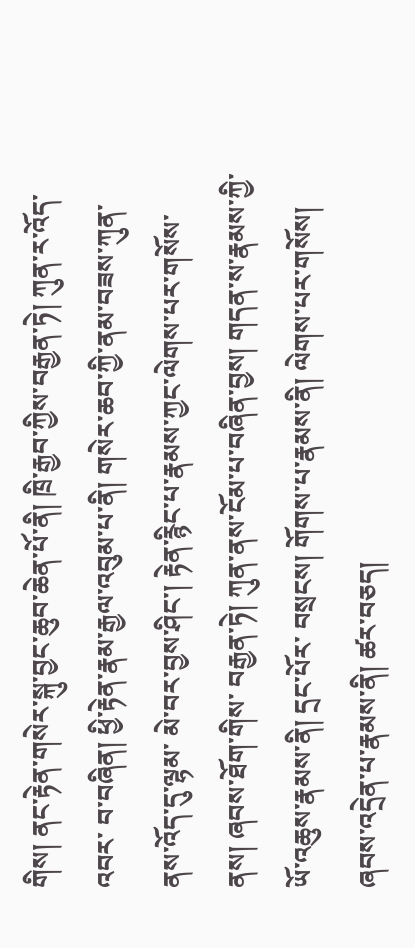གིས། ནང་རྟེན་གསེར་སྐུ་བྱང་ཆུབ་ཆེན་པོ་ནི། ཁྲི་རྒྱབ་ཀྱིས་བརྒྱན་ཏེ། ཀུན་ར་འོད་འབར་ བ་བཞིན། ཕྱི་རྟེན་རྣམ་རྒྱལ་འབུམ་པ་ནི། གསེར་ཆབ་ཀྱི་ནམ་བཟས་ཀུན་ནས་འོད་དུ་ལྷམ་ མེ་བར་བྱས་ཤིང་། རྟེན་རྙིང་པ་རྣམས་ཀྱང་ལེགས་པར་གསོས་ནས། ཞབས་ཐོག་གིས་ བརྒྱན་ཏེ། ཀུན་ནས་ངོམ་པ་བཞིན་བྱས། གདན་ས་རྣམས་ཀྱི་ཡོ་འཆུས་རྣམས་ནི། དྲང་པོར་ བསྲངས། གོགས་པ་རྣམས་ནི། ལེགས་པར་གསོས། ཞབས་འདྲེན་པ་རྣམས་ནི། ཚར་བཅད།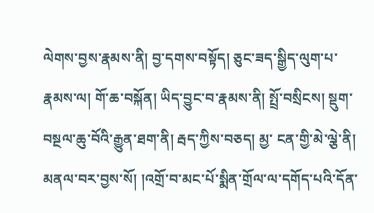ལེགས་བྱས་རྣམས་ནི། བྱ་དགས་བསྟོད། ཅུང་ཟད་སྒྱིད་ལུག་པ་རྣམས་ལ། གོ་ཆ་བསྐོན། ཡིད་བྱུང་བ་རྣམས་ནི། སྤྲོ་བསྲིངས། སྡུག་བསྔལ་ཆུ་བོའི་རྒྱུན་ཐག་ནི། རྦད་ཀྱིས་བཅད། མྱ་ ངན་གྱི་མེ་ལྕེ་ནི། མནལ་བར་བྱས་སོ། །འགྲོ་བ་མང་པོ་སྨིན་གྲོལ་ལ་དགོད་པའི་དོན་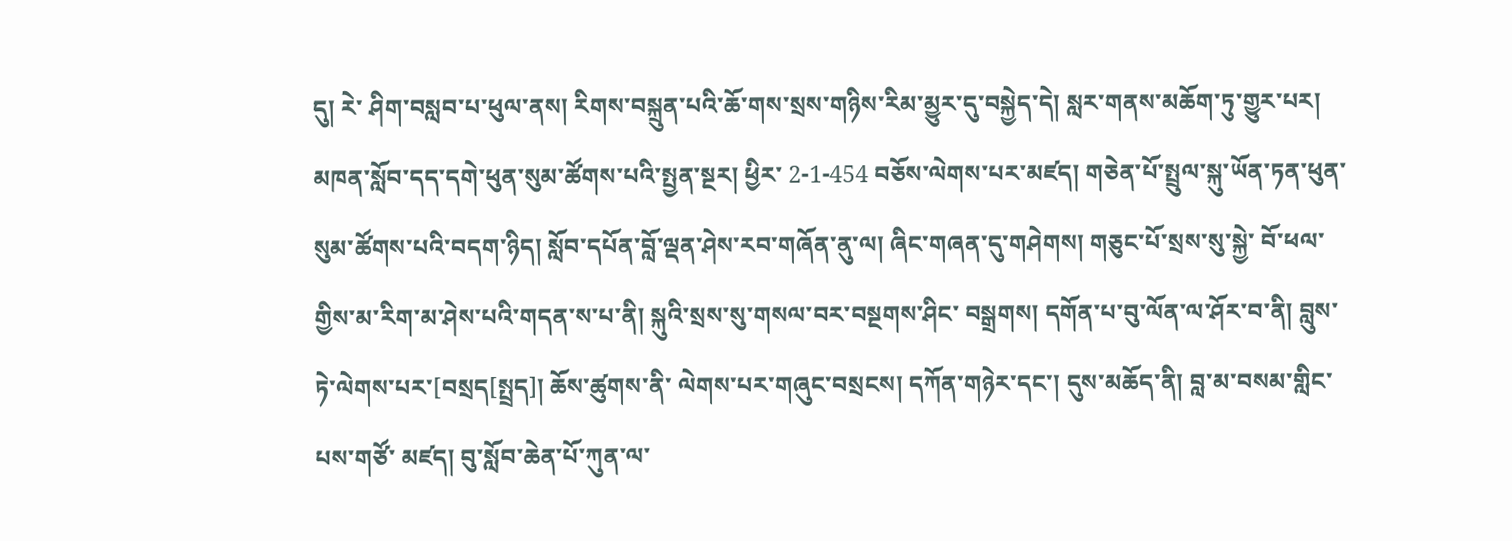དུ། རེ་ ཤིག་བསླབ་པ་ཕུལ་ནས། རིགས་བསྐྲུན་པའི་ཆོ་གས་སྲས་གཉིས་རིམ་མྱུར་དུ་བསྐྱེད་དེ། སླར་གནས་མཆོག་ཏུ་གྱུར་པར། མཁན་སློབ་དད་དགེ་ཕུན་སུམ་ཚོགས་པའི་སྤྱན་སྔར། ཕྱིར་ 2-1-454 བཅོས་ལེགས་པར་མཛད། གཅེན་པོ་སྤྲུལ་སྐུ་ཡོན་ཏན་ཕུན་སུམ་ཚོགས་པའི་བདག་ཉིད། སློབ་དཔོན་བློ་ལྡན་ཤེས་རབ་གཞོན་ནུ་ལ། ཞིང་གཞན་དུ་གཤེགས། གཅུང་པོ་སྲས་སུ་སྐྱེ་ བོ་ཕལ་གྱིས་མ་རིག་མ་ཤེས་པའི་གདན་ས་པ་ནི། སྐུའི་སྲས་སུ་གསལ་བར་བསྔགས་ཤིང་ བསྒྲགས། དགོན་པ་བུ་ལོན་ལ་ཤོར་བ་ནི། བླུས་ཏེ་ལེགས་པར་[བསྲད[སྤྲད]། ཆོས་ཚུགས་ནི་ ལེགས་པར་གཞུང་བསྲངས། དཀོན་གཉེར་དང་། དུས་མཆོད་ནི། བླ་མ་བསམ་གླིང་པས་གཙོ་ མཛད། བུ་སློབ་ཆེན་པོ་ཀུན་ལ་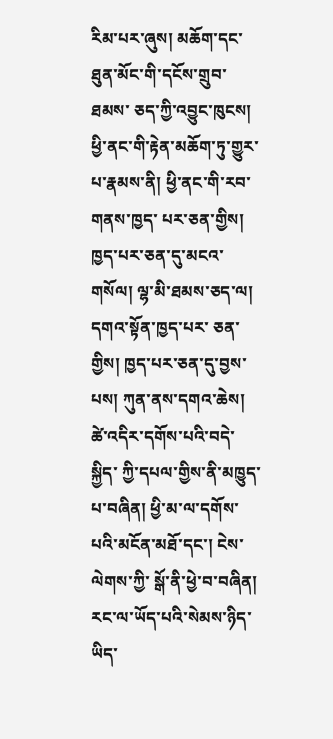རིམ་པར་ཞུས། མཆོག་དང་ཐུན་མོང་གི་དངོས་གྲུབ་ཐམས་ ཅད་ཀྱི་འབྱུང་ཁུངས། ཕྱི་ནང་གི་རྟེན་མཆོག་ཏུ་གྱུར་པ་རྣམས་ནི། ཕྱི་ནང་གི་རབ་གནས་ཁྱད་ པར་ཅན་གྱིས། ཁྱད་པར་ཅན་དུ་མངའ་གསོལ། ལྷ་མི་ཐམས་ཅད་ལ། དགའ་སྟོན་ཁྱད་པར་ ཅན་གྱིས། ཁྱད་པར་ཅན་དུ་བྱས་པས། ཀུན་ནས་དགའ་ཆེས། ཚེ་འདིར་དགོས་པའི་བདེ་སྐྱིད་ ཀྱི་དཔལ་གྱིས་ནི་མཁྱུད་པ་བཞིན། ཕྱི་མ་ལ་དགོས་པའི་མངོན་མཐོ་དང་། ངེས་ལེགས་ཀྱི་ སྒོ་ནི་ཕྱེ་བ་བཞིན། རང་ལ་ཡོད་པའི་སེམས་ཉིད་ཡིད་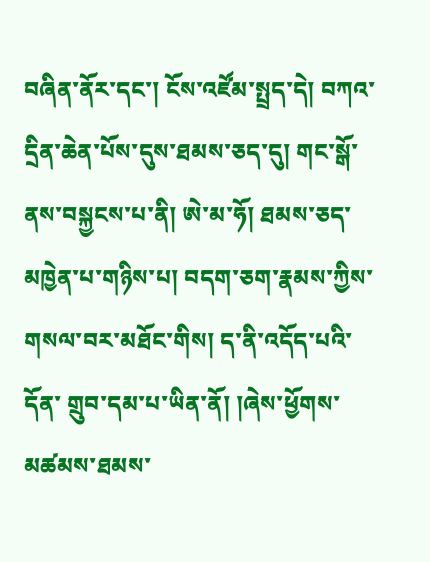བཞིན་ནོར་དང་། ངོས་འཛོམ་སྤྲད་དེ། བཀའ་དྲིན་ཆེན་པོས་དུས་ཐམས་ཅད་དུ། གང་སྒོ་ནས་བསྐྱངས་པ་ནི། ཨེ་མ་ཧོ། ཐམས་ཅད་ མཁྱེན་པ་གཉིས་པ། བདག་ཅག་རྣམས་ཀྱིས་གསལ་བར་མཐོང་གིས། ད་ནི་འདོད་པའི་དོན་ གྲུབ་དམ་པ་ཡིན་ནོ། །ཞེས་ཕྱོགས་མཚམས་ཐམས་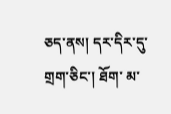ཅད་ནས། དར་དིར་དུ་གྲག་ཅིང་། ཐོག་ མ་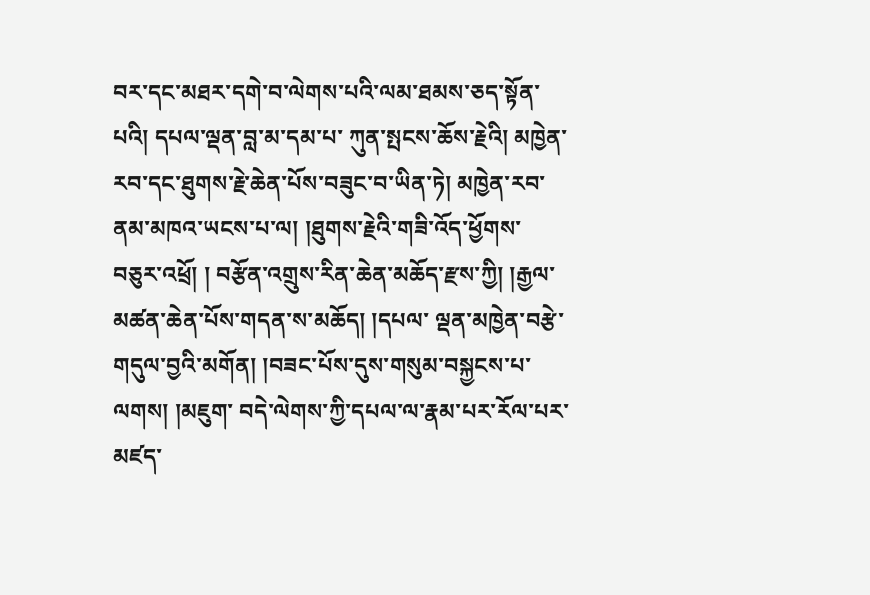བར་དང་མཐར་དགེ་བ་ལེགས་པའི་ལམ་ཐམས་ཅད་སྟོན་པའི། དཔལ་ལྡན་བླ་མ་དམ་པ་ ཀུན་སྤངས་ཆོས་རྗེའི། མཁྱེན་རབ་དང་ཐུགས་རྗེ་ཆེན་པོས་བཟུང་བ་ཡིན་ཏེ། མཁྱེན་རབ་ནམ་མཁའ་ཡངས་པ་ལ། །ཐུགས་རྗེའི་གཟི་འོད་ཕྱོགས་བཅུར་འཕྲོ། ། བརྩོན་འགྲུས་རིན་ཆེན་མཆོད་རྫས་ཀྱི། །རྒྱལ་མཚན་ཆེན་པོས་གདན་ས་མཆོད། །དཔལ་ ལྡན་མཁྱེན་བརྩེ་གདུལ་བྱའི་མགོན། །བཟང་པོས་དུས་གསུམ་བསྐྱངས་པ་ལགས། །མཇུག་ བདེ་ལེགས་ཀྱི་དཔལ་ལ་རྣམ་པར་རོལ་པར་མཛད་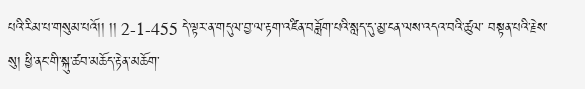པའི་རིམ་པ་གསུམ་པའོ།། །། 2-1-455 དེ་ལྟར་ན་གདུལ་བྱ་ལ་རྟག་འཛིན་བཟློག་པའི་སླད་དུ་མྱ་ངན་ལས་འདའ་བའི་ཚུལ་ བསྟན་པའི་རྗེས་སུ། ཕྱི་ནང་གི་སྐུ་ཚབ་མཆོད་རྟེན་མཆོག་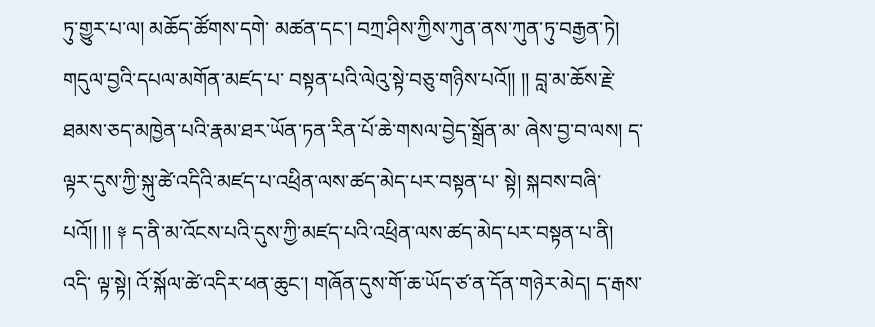ཏུ་གྱུར་པ་ལ། མཆོད་ཚོགས་དགེ་ མཚན་དང་། བཀྲ་ཤིས་ཀྱིས་ཀུན་ནས་ཀུན་ཏུ་བརྒྱན་ཏེ། གདུལ་བྱའི་དཔལ་མགོན་མཛད་པ་ བསྟན་པའི་ལེའུ་སྟེ་བཅུ་གཉིས་པའོ།། །། བླ་མ་ཆོས་རྗེ་ཐམས་ཅད་མཁྱེན་པའི་རྣམ་ཐར་ཡོན་ཏན་རིན་པོ་ཆེ་གསལ་བྱེད་སྒྲོན་མ་ ཞེས་བྱ་བ་ལས། ད་ལྟར་དུས་ཀྱི་སྐུ་ཚེ་འདིའི་མཛད་པ་འཕྲིན་ལས་ཚད་མེད་པར་བསྟན་པ་ སྟེ། སྐབས་བཞི་པའོ།། །། ༈ ད་ནི་མ་འོངས་པའི་དུས་ཀྱི་མཛད་པའི་འཕྲིན་ལས་ཚད་མེད་པར་བསྟན་པ་ནི། འདི་ ལྟ་སྟེ། འོ་སྐོལ་ཚེ་འདིར་ཕན་ཆུང་། གཞོན་དུས་གོ་ཆ་ཡོད་ཙ་ན་དོན་གཉེར་མེད། ད་རྒས་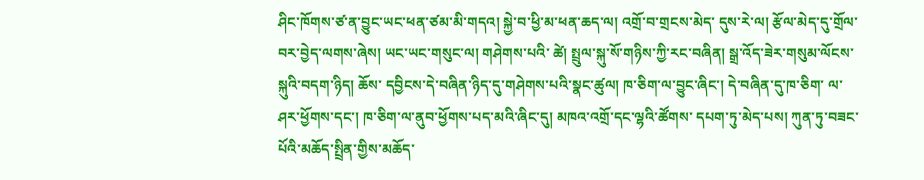ཤིང་ཁོགས་ཙ་ན་བྱུང་ཡང་ཕན་ཙམ་མི་གདའ། སྐྱེ་བ་ཕྱི་མ་ཕན་ཆད་ལ། འགྲོ་བ་གྲངས་མེད་ དུས་རེ་ལ། རྩོལ་མེད་དུ་གྲོལ་བར་བྱེད་ལགས་ཞེས། ཡང་ཡང་གསུང་ལ། གཤེགས་པའི་ ཚེ། སྤྲུལ་སྐུ་སོ་གཉིས་ཀྱི་རང་བཞིན། སྒྲ་འོད་ཟེར་གསུམ་ལོངས་སྐུའི་བདག་ཉིད། ཆོས་ དབྱིངས་དེ་བཞིན་ཉིད་དུ་གཤེགས་པའི་སྣང་ཚུལ། ཁ་ཅིག་ལ་བྱུང་ཞིང་། དེ་བཞིན་དུ་ཁ་ཅིག་ ལ་ཤར་ཕྱོགས་དང་། ཁ་ཅིག་ལ་ནུབ་ཕྱོགས་པད་མའི་ཞིང་དུ། མཁའ་འགྲོ་དང་ལྷའི་ཚོགས་ དཔག་ཏུ་མེད་པས། ཀུན་ཏུ་བཟང་པོའི་མཆོད་སྤྲིན་གྱིས་མཆོད་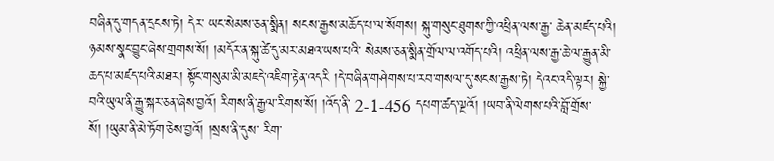བཞིན་དུ་གདན་དྲངས་ཏེ། དེར་ ཡང་སེམས་ཅན་སྨིན། སངས་རྒྱས་མཆོད་པ་ལ་སོགས། སྐུ་གསུང་ཐུགས་ཀྱི་འཕྲིན་ལས་རྒྱ་ ཆེན་མཛད་པའི། ཉམས་སྣང་བྱུང་ཞེས་གྲགས་སོ། །མདོར་ན་སྐུ་ཚེ་དུ་མར་མཐའ་ཡས་པའི་ སེམས་ཅན་སྨིན་གྲོལ་ལ་འགོད་པའི། འཕྲིན་ལས་རྒྱ་ཆེ་ལ་རྒྱུན་མི་ཆད་པ་མཛད་པའི་མཐར། སྟོང་གསུམ་མི་མཇདེ་འཇིག་རྟེན་འདརི །དེ་བཞིན་གཤེགས་པ་རབ་གསལ་དུ་སངས་རྒྱས་ཏེ། དེའང་འདི་ལྟར། སྐྱེ་བའི་ཡུལ་ནི་རྒྱུ་སྐར་ཅན་ཞེས་བྱའོ། རིགས་ནི་རྒྱལ་རིགས་སོ། །འོད་ནི་ 2-1-456 དཔག་ཚད་ལྔའོ། །ཡབ་ནི་ལེགས་པའི་བློ་གྲོས་སོ། །ཡུམ་ནི་མེ་ཏོག་ཅེས་བྱའོ། །སྲས་ནི་དུས་ རིག་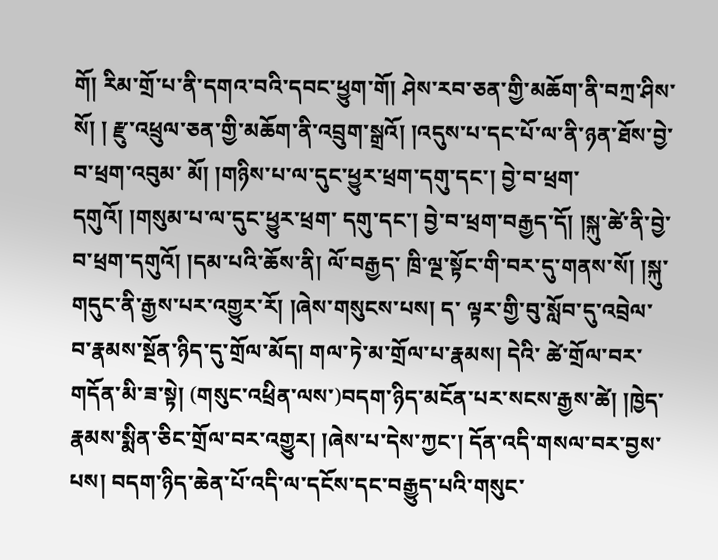གོ། རིམ་གྲོ་པ་ནི་དགའ་བའི་དབང་ཕྱུག་གོ། ཤེས་རབ་ཅན་གྱི་མཆོག་ནི་བཀྲ་ཤིས་སོ། ། རྫུ་འཕྲུལ་ཅན་གྱི་མཆོག་ནི་འབྲུག་སྒྲའོ། །འདུས་པ་དང་པོ་ལ་ནི་ཉན་ཐོས་བྱེ་བ་ཕྲག་འབུམ་ མོ། །གཉིས་པ་ལ་དུང་ཕྱུར་ཕྲག་དགུ་དང་། བྱེ་བ་ཕྲག་དགུའོ། །གསུམ་པ་ལ་དུང་ཕྱུར་ཕྲག་ དགུ་དང་། བྱེ་བ་ཕྲག་བརྒྱད་དོ། །སྐུ་ཚེ་ནི་བྱེ་བ་ཕྲག་དགུའོ། །དམ་པའི་ཆོས་ནི། ལོ་བརྒྱད་ ཁྲི་ལྔ་སྟོང་གི་བར་དུ་གནས་སོ། །སྐུ་གདུང་ནི་རྒྱས་པར་འགྱུར་རོ། །ཞེས་གསུངས་པས། ད་ ལྟར་གྱི་བུ་སློབ་དུ་འབྲེལ་བ་རྣམས་སྔོན་ཉིད་དུ་གྲོལ་མོད། གལ་ཏེ་མ་གྲོལ་པ་རྣམས། དེའི་ ཚེ་གྲོལ་བར་གདོན་མི་ཟ་སྟེ། (གསུང་འཕྲིན་ལས་)བདག་ཉིད་མངོན་པར་སངས་རྒྱས་ཚེ། །ཁྱེད་ རྣམས་སྨིན་ཅིང་གྲོལ་བར་འགྱུར། །ཞེས་པ་དེས་ཀྱང་། དོན་འདི་གསལ་བར་བྱས་པས། བདག་ཉིད་ཆེན་པོ་འདི་ལ་དངོས་དང་བརྒྱུད་པའི་གསུང་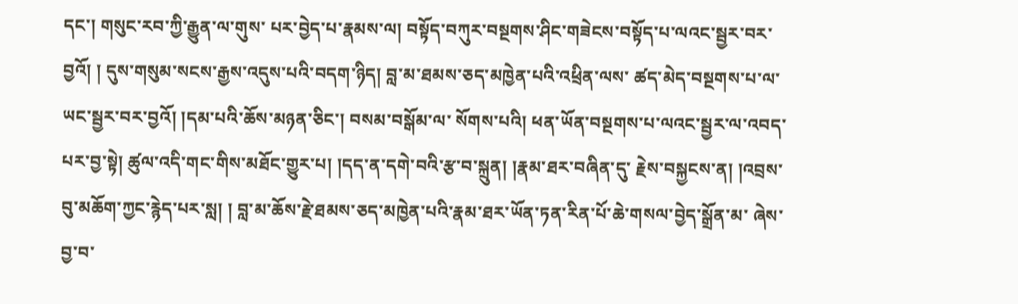དང་། གསུང་རབ་ཀྱི་རྒྱུན་ལ་གུས་ པར་བྱེད་པ་རྣམས་ལ། བསྟོད་བཀུར་བསྔགས་ཤིང་གཟེངས་བསྟོད་པ་ལའང་སྦྱར་བར་བྱའོ། ། དུས་གསུམ་སངས་རྒྱས་འདུས་པའི་བདག་ཉིད། བླ་མ་ཐམས་ཅད་མཁྱེན་པའི་འཕྲིན་ལས་ ཚད་མེད་བསྔགས་པ་ལ་ཡང་སྦྱར་བར་བྱའོ། །དམ་པའི་ཆོས་མཉན་ཅིང་། བསམ་བསྒོམ་ལ་ སོགས་པའི། ཕན་ཡོན་བསྔགས་པ་ལའང་སྦྱར་ལ་འབད་པར་བྱ་སྟེ། ཚུལ་འདི་གང་གིས་མཐོང་གྱུར་པ། །དད་ན་དགེ་བའི་རྩ་བ་སྐྲུན། །རྣམ་ཐར་བཞིན་དུ་ རྗེས་བསྐྱངས་ན། །འབྲས་བུ་མཆོག་ཀྱང་རྙེད་པར་སླ། ། བླ་མ་ཆོས་རྗེ་ཐམས་ཅད་མཁྱེན་པའི་རྣམ་ཐར་ཡོན་ཏན་རིན་པོ་ཆེ་གསལ་བྱེད་སྒྲོན་མ་ ཞེས་བྱ་བ་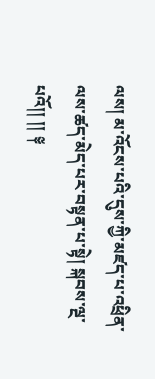ལས། མ་འོངས་པའི་དུས་ཀྱི་མཛད་པ་འཕྲིན་ལས་ཚད་མེད་པར་བསྟན་པ་སྟེ། སྐབས་ལྔ་པའོ།། །། ༈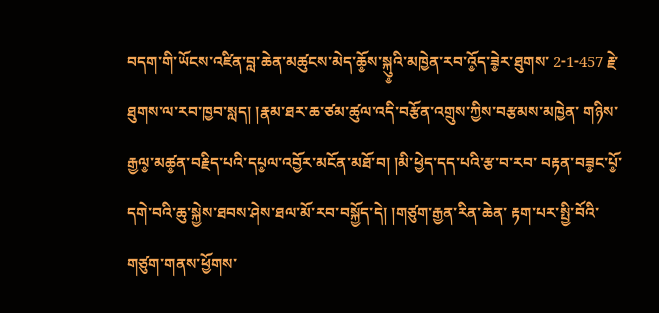བདག་གི་ཡོངས་འཛིན་བླ་ཆེན་མཚུངས་མེད་ཆོ༵ས་སྐུ༵འི་མཁྱེན་རབ་འོ༵ད་ཟེ༵ར་ཐུགས་ 2-1-457 རྗེ་ཐུགས་ལ་རབ་ཁྱབ་སླད། །རྣམ་ཐར་ཆ་ཙམ་ཚུལ་འདི་བརྩོན་འགྲུས་ཀྱིས་བརྩམས་མཁྱེན་ གཉིས་རྒྱལ༵་མཚ༵ན་བརྗིད་པའི་དཔ༵ལ་འབྱོར་མངོན་མཐོ་བ། །མི་ཕྱེད་དད་པའི་རྩ་བ་རབ་ བརྟན་བཟ༵ང་པོ༵་དགེ་བའི་ཆུ་སྐྱེས་ཐབས་ཤེས་ཐལ་མོ་རབ་བསྐྱོད་དེ། །གཙུག་རྒྱན་རིན་ཆེན་ རྟག་པར་སྤྱི་བོའི་གཙུག་གནས་ཕྱོགས་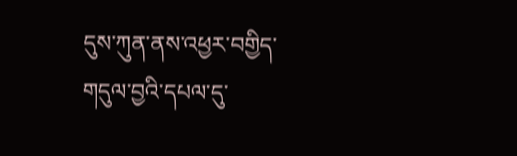དུས་ཀུན་ནས་འཕྱར་བགྱིད་གདུལ་བྱའི་དཔལ་དུ་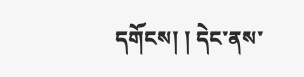དགོངས། ། དེང་ནས་